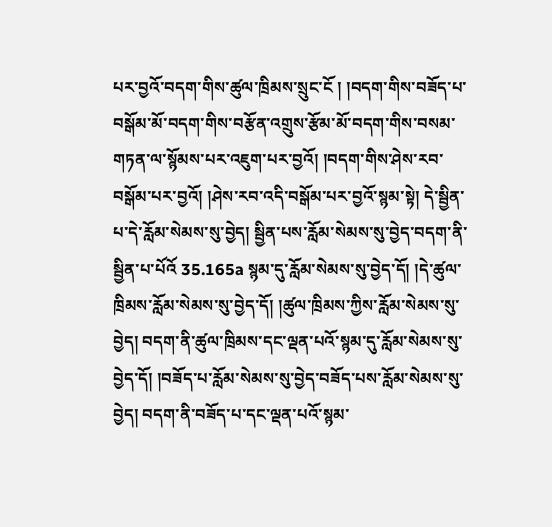པར་བྱའོ་བདག་གིས་ཚུལ་ཁྲིམས་སྲུང་ངོ ། །བདག་གིས་བཟོད་པ་བསྒོམ་མོ་བདག་གིས་བརྩོན་འགྲུས་རྩོམ་མོ་བདག་གིས་བསམ་གཏན་ལ་སྙོམས་པར་འཇུག་པར་བྱའོ། །བདག་གིས་ཤེས་རབ་བསྒོམ་པར་བྱའོ། །ཤེས་རབ་འདི་བསྒོམ་པར་བྱའོ་སྙམ་སྟེ། དེ་སྦྱིན་པ་དེ་རློམ་སེམས་སུ་བྱེད། སྦྱིན་པས་རློམ་སེམས་སུ་བྱེད་བདག་ནི་སྦྱིན་པ་པོའོ 35.165a སྙམ་དུ་རློམ་སེམས་སུ་བྱེད་དོ། །དེ་ཚུལ་ཁྲིམས་རློམ་སེམས་སུ་བྱེད་དོ། །ཚུལ་ཁྲིམས་ཀྱིས་རློམ་སེམས་སུ་བྱེད། བདག་ནི་ཚུལ་ཁྲིམས་དང་ལྡན་པའོ་སྙམ་དུ་རློམ་སེམས་སུ་བྱེད་དོ། །བཟོད་པ་རློམ་སེམས་སུ་བྱེད་བཟོད་པས་རློམ་སེམས་སུ་བྱེད། བདག་ནི་བཟོད་པ་དང་ལྡན་པའོ་སྙམ་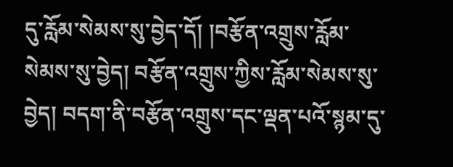དུ་རློམ་སེམས་སུ་བྱེད་དོ། །བརྩོན་འགྲུས་རློམ་སེམས་སུ་བྱེད། བརྩོན་འགྲུས་ཀྱིས་རློམ་སེམས་སུ་བྱེད། བདག་ནི་བརྩོན་འགྲུས་དང་ལྡན་པའོ་སྙམ་དུ་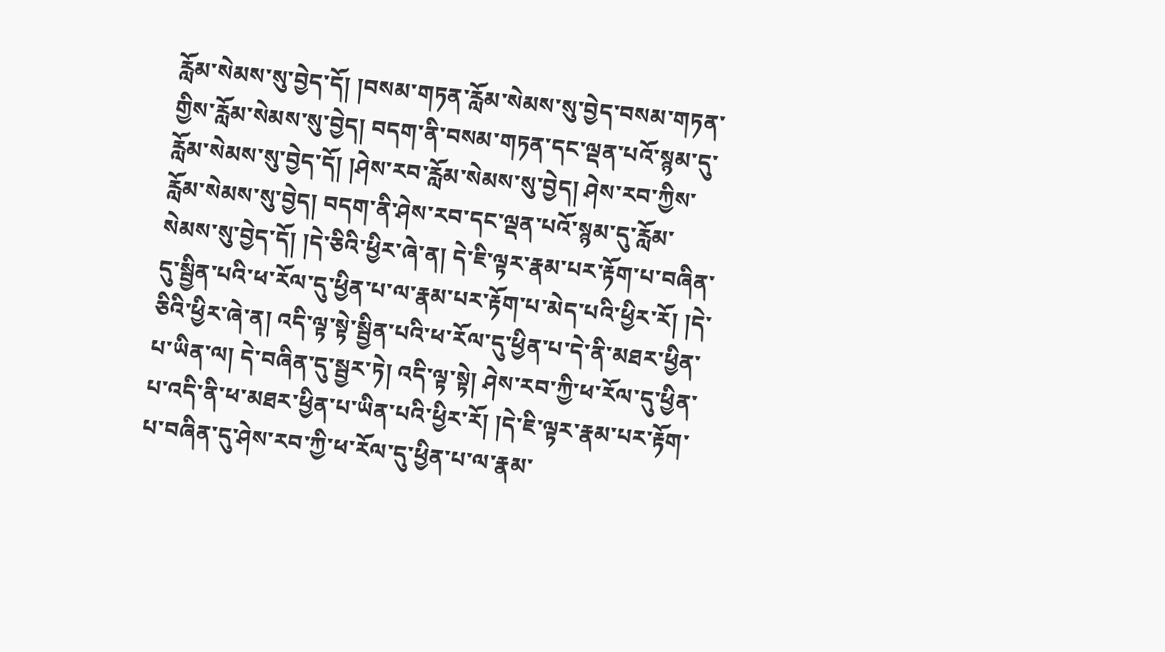རློམ་སེམས་སུ་བྱེད་དོ། །བསམ་གཏན་རློམ་སེམས་སུ་བྱེད་བསམ་གཏན་གྱིས་རློམ་སེམས་སུ་བྱེད། བདག་ནི་བསམ་གཏན་དང་ལྡན་པའོ་སྙམ་དུ་རློམ་སེམས་སུ་བྱེད་དོ། །ཤེས་རབ་རློམ་སེམས་སུ་བྱེད། ཤེས་རབ་ཀྱིས་རློམ་སེམས་སུ་བྱེད། བདག་ནི་ཤེས་རབ་དང་ལྡན་པའོ་སྙམ་དུ་རློམ་སེམས་སུ་བྱེད་དོ། །དེ་ཅིའི་ཕྱིར་ཞེ་ན། དེ་ཇི་ལྟར་རྣམ་པར་རྟོག་པ་བཞིན་དུ་སྦྱིན་པའི་ཕ་རོལ་དུ་ཕྱིན་པ་ལ་རྣམ་པར་རྟོག་པ་མེད་པའི་ཕྱིར་རོ། །དེ་ཅིའི་ཕྱིར་ཞེ་ན། འདི་ལྟ་སྟེ་སྦྱིན་པའི་ཕ་རོལ་དུ་ཕྱིན་པ་དེ་ནི་མཐར་ཕྱིན་པ་ཡིན་ལ། དེ་བཞིན་དུ་སྦྱར་ཏེ། འདི་ལྟ་སྟེ། ཤེས་རབ་ཀྱི་ཕ་རོལ་དུ་ཕྱིན་པ་འདི་ནི་ཕ་མཐར་ཕྱིན་པ་ཡིན་པའི་ཕྱིར་རོ། །དེ་ཇི་ལྟར་རྣམ་པར་རྟོག་པ་བཞིན་དུ་ཤེས་རབ་ཀྱི་ཕ་རོལ་དུ་ཕྱིན་པ་ལ་རྣམ་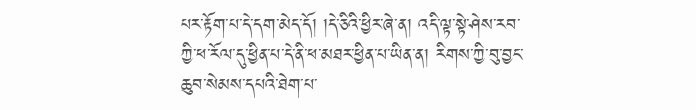པར་རྟོག་པ་དེ་དག་མེད་དོ། །དེ་ཅིའི་ཕྱིར་ཞེ་ན། འདི་ལྟ་སྟེ་ཤེས་རབ་ཀྱི་ཕ་རོལ་དུ་ཕྱིན་པ་དེ་ནི་ཕ་མཐར་ཕྱིན་པ་ཡིན་ན། རིགས་ཀྱི་བུ་བྱང་ཆུབ་སེམས་དཔའི་ཐེག་པ་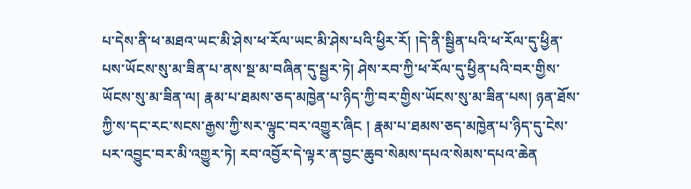པ་དེས་ནི་ཕ་མཐའ་ཡང་མི་ཤེས་ཕ་རོལ་ཡང་མི་ཤེས་པའི་ཕྱིར་རོ། །དེ་ནི་སྦྱིན་པའི་ཕ་རོལ་དུ་ཕྱིན་པས་ཡོངས་སུ་མ་ཟིན་པ་ནས་སྔ་མ་བཞིན་དུ་སྦྱར་ཏེ། ཤེས་རབ་ཀྱི་ཕ་རོལ་དུ་ཕྱིན་པའི་བར་གྱིས་ཡོངས་སུ་མ་ཟིན་ལ། རྣམ་པ་ཐམས་ཅད་མཁྱེན་པ་ཉིད་ཀྱི་བར་གྱིས་ཡོངས་སུ་མ་ཟིན་པས། ཉན་ཐོས་ཀྱི་ས་དང་རང་སངས་རྒྱས་ཀྱི་སར་ལྟུང་བར་འགྱུར་ཞིང ། རྣམ་པ་ཐམས་ཅད་མཁྱེན་པ་ཉིད་དུ་ངེས་པར་འབྱུང་བར་མི་འགྱུར་ཏེ། རབ་འབྱོར་དེ་ལྟར་ན་བྱང་ཆུབ་སེམས་དཔའ་སེམས་དཔའ་ཆེན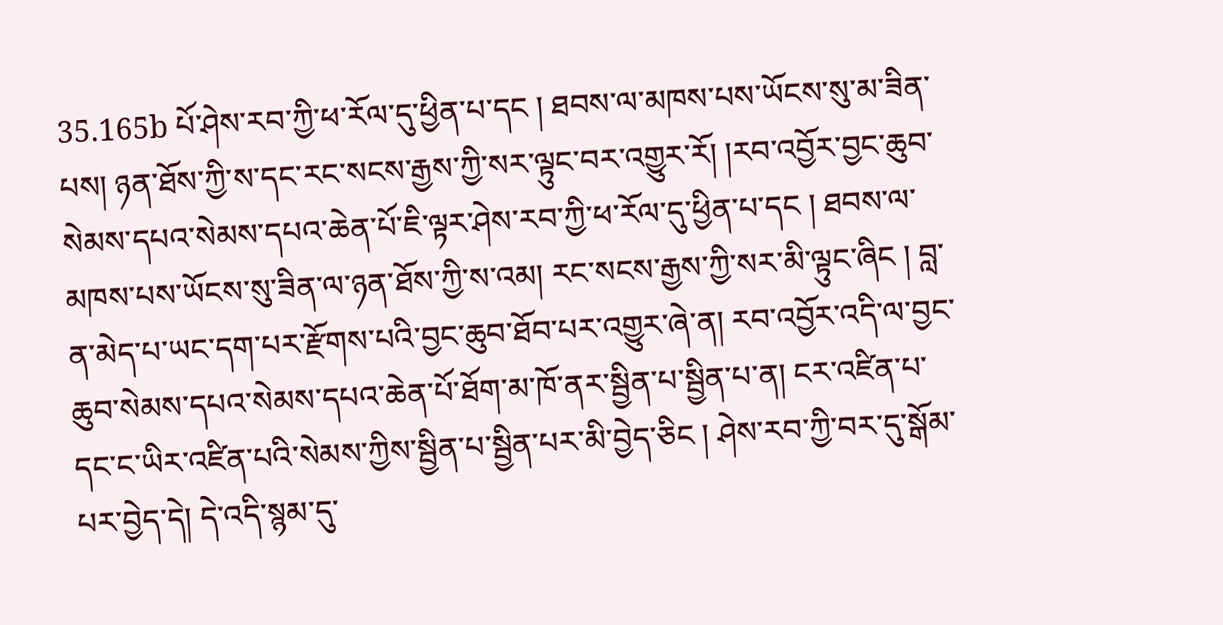35.165b པོ་ཤེས་རབ་ཀྱི་ཕ་རོལ་དུ་ཕྱིན་པ་དང ། ཐབས་ལ་མཁས་པས་ཡོངས་སུ་མ་ཟིན་པས། ཉན་ཐོས་ཀྱི་ས་དང་རང་སངས་རྒྱས་ཀྱི་སར་ལྟུང་བར་འགྱུར་རོ། །རབ་འབྱོར་བྱང་ཆུབ་སེམས་དཔའ་སེམས་དཔའ་ཆེན་པོ་ཇི་ལྟར་ཤེས་རབ་ཀྱི་ཕ་རོལ་དུ་ཕྱིན་པ་དང ། ཐབས་ལ་མཁས་པས་ཡོངས་སུ་ཟིན་ལ་ཉན་ཐོས་ཀྱི་ས་འམ། རང་སངས་རྒྱས་ཀྱི་སར་མི་ལྟུང་ཞིང ། བླ་ན་མེད་པ་ཡང་དག་པར་རྫོགས་པའི་བྱང་ཆུབ་ཐོབ་པར་འགྱུར་ཞེ་ན། རབ་འབྱོར་འདི་ལ་བྱང་ཆུབ་སེམས་དཔའ་སེམས་དཔའ་ཆེན་པོ་ཐོག་མ་ཁོ་ནར་སྦྱིན་པ་སྦྱིན་པ་ན། ངར་འཛིན་པ་དང་ང་ཡིར་འཛིན་པའི་སེམས་ཀྱིས་སྦྱིན་པ་སྦྱིན་པར་མི་བྱེད་ཅིང ། ཤེས་རབ་ཀྱི་བར་དུ་སྒོམ་པར་བྱེད་དེ། དེ་འདི་སྙམ་དུ་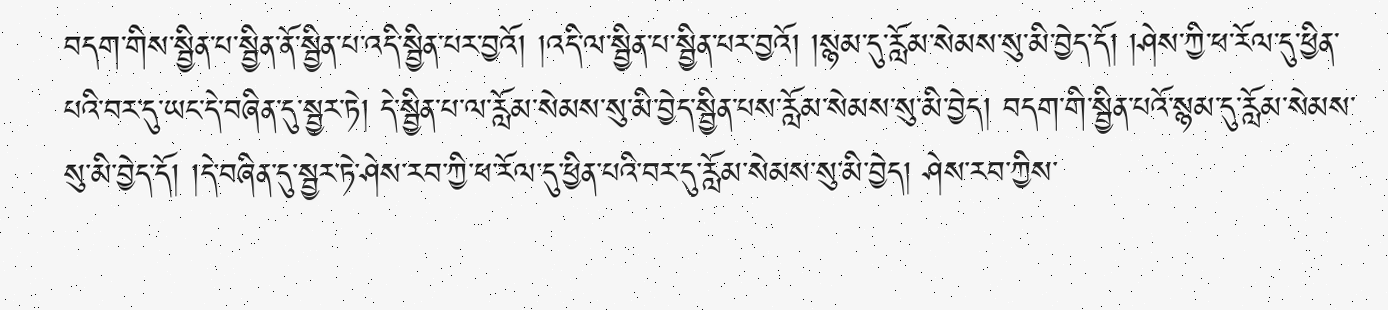བདག་གིས་སྦྱིན་པ་སྦྱིན་ནོ་སྦྱིན་པ་འདི་སྦྱིན་པར་བྱའོ། །འདི་ལ་སྦྱིན་པ་སྦྱིན་པར་བྱའོ། །སྙམ་དུ་རློམ་སེམས་སུ་མི་བྱེད་དོ། །ཤེས་ཀྱི་ཕ་རོལ་དུ་ཕྱིན་པའི་བར་དུ་ཡང་དེ་བཞིན་དུ་སྦྱར་ཏེ། དེ་སྦྱིན་པ་ལ་རློམ་སེམས་སུ་མི་བྱེད་སྦྱིན་པས་རློམ་སེམས་སུ་མི་བྱེད། བདག་གི་སྦྱིན་པའོ་སྙམ་དུ་རློམ་སེམས་སུ་མི་བྱེད་དོ། །དེ་བཞིན་དུ་སྦྱར་ཏེ་ཤེས་རབ་ཀྱི་ཕ་རོལ་དུ་ཕྱིན་པའི་བར་དུ་རློམ་སེམས་སུ་མི་བྱེད། ཤེས་རབ་ཀྱིས་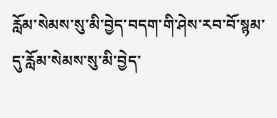རློམ་སེམས་སུ་མི་བྱེད་བདག་གི་ཤེས་རབ་བོ་སྙམ་དུ་རློམ་སེམས་སུ་མི་བྱེད་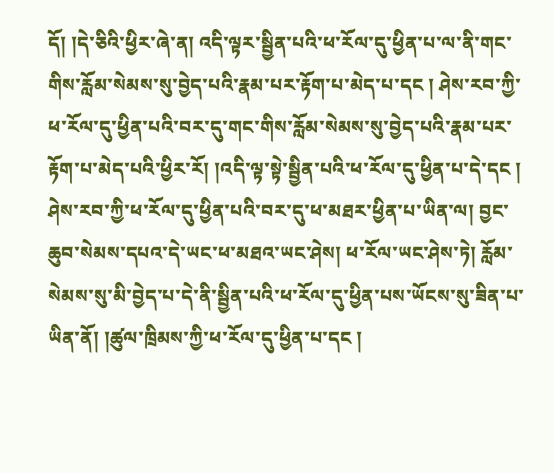དོ། །དེ་ཅིའི་ཕྱིར་ཞེ་ན། འདི་ལྟར་སྦྱིན་པའི་ཕ་རོལ་དུ་ཕྱིན་པ་ལ་ནི་གང་གིས་རློམ་སེམས་སུ་བྱེད་པའི་རྣམ་པར་རྟོག་པ་མེད་པ་དང ། ཤེས་རབ་ཀྱི་ཕ་རོལ་དུ་ཕྱིན་པའི་བར་དུ་གང་གིས་རློམ་སེམས་སུ་བྱེད་པའི་རྣམ་པར་རྟོག་པ་མེད་པའི་ཕྱིར་རོ། །འདི་ལྟ་སྟེ་སྦྱིན་པའི་ཕ་རོལ་དུ་ཕྱིན་པ་དེ་དང ། ཤེས་རབ་ཀྱི་ཕ་རོལ་དུ་ཕྱིན་པའི་བར་དུ་ཕ་མཐར་ཕྱིན་པ་ཡིན་ལ། བྱང་ཆུབ་སེམས་དཔའ་དེ་ཡང་ཕ་མཐའ་ཡང་ཤེས། ཕ་རོལ་ཡང་ཤེས་ཏེ། རློམ་སེམས་སུ་མི་བྱེད་པ་དེ་ནི་སྦྱིན་པའི་ཕ་རོལ་དུ་ཕྱིན་པས་ཡོངས་སུ་ཟིན་པ་ཡིན་ནོ། །ཚུལ་ཁྲིམས་ཀྱི་ཕ་རོལ་དུ་ཕྱིན་པ་དང །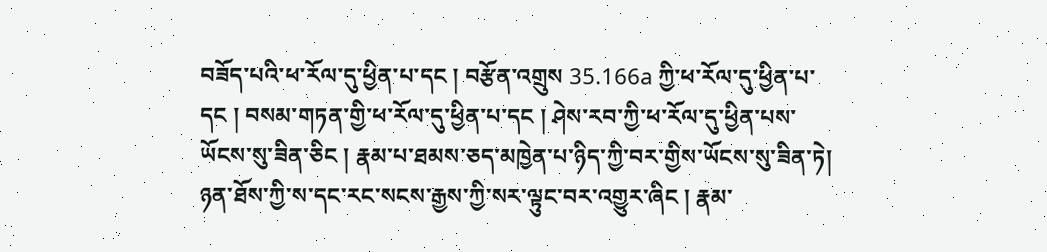བཟོད་པའི་ཕ་རོལ་དུ་ཕྱིན་པ་དང ། བརྩོན་འགྲུས 35.166a ཀྱི་ཕ་རོལ་དུ་ཕྱིན་པ་དང ། བསམ་གཏན་གྱི་ཕ་རོལ་དུ་ཕྱིན་པ་དང ། ཤེས་རབ་ཀྱི་ཕ་རོལ་དུ་ཕྱིན་པས་ཡོངས་སུ་ཟིན་ཅིང ། རྣམ་པ་ཐམས་ཅད་མཁྱེན་པ་ཉིད་ཀྱི་བར་གྱིས་ཡོངས་སུ་ཟིན་ཏེ། ཉན་ཐོས་ཀྱི་ས་དང་རང་སངས་རྒྱས་ཀྱི་སར་ལྟུང་བར་འགྱུར་ཞིང ། རྣམ་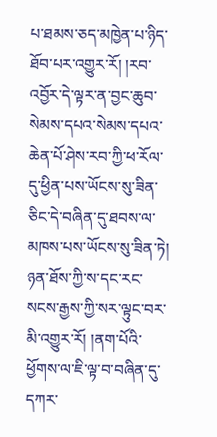པ་ཐམས་ཅད་མཁྱེན་པ་ཉིད་ཐོབ་པར་འགྱུར་རོ། །རབ་འབྱོར་དེ་ལྟར་ན་བྱང་ཆུབ་སེམས་དཔའ་སེམས་དཔའ་ཆེན་པོ་ཤེས་རབ་ཀྱི་ཕ་རོལ་དུ་ཕྱིན་པས་ཡོངས་སུ་ཟིན་ཅིང་དེ་བཞིན་དུ་ཐབས་ལ་མཁས་པས་ཡོངས་སུ་ཟིན་ཏེ། ཉན་ཐོས་ཀྱི་ས་དང་རང་སངས་རྒྱས་ཀྱི་སར་ལྟུང་བར་མི་འགྱུར་རོ། །ནག་པོའི་ཕྱོགས་ལ་ཇི་ལྟ་བ་བཞིན་དུ་དཀར་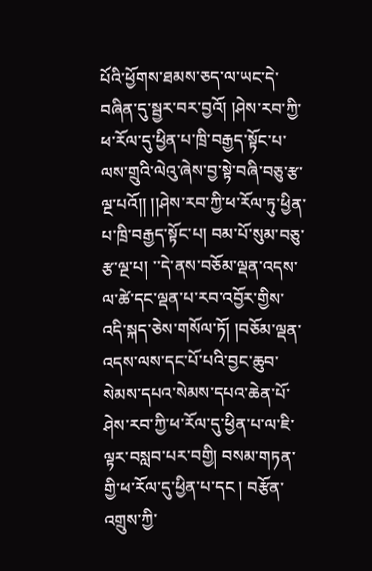པོའི་ཕྱོགས་ཐམས་ཅད་ལ་ཡང་དེ་བཞིན་དུ་སྦྱར་བར་བྱའོ། །ཤེས་རབ་ཀྱི་ཕ་རོལ་དུ་ཕྱིན་པ་ཁྲི་བརྒྱད་སྟོང་པ་ལས་གྲུའི་ལེའུ་ཞེས་བྱ་སྟེ་བཞི་བཅུ་རྩ་ལྔ་པའོ།། །།ཤེས་རབ་ཀྱི་ཕ་རོལ་ཏུ་ཕྱིན་པ་ཁྲི་བརྒྱད་སྟོང་པ། བམ་པོ་སུམ་བཅུ་རྩ་ལྔ་པ། ་་དེ་ནས་བཅོམ་ལྡན་འདས་ལ་ཚེ་དང་ལྡན་པ་རབ་འབྱོར་གྱིས་འདི་སྐད་ཅེས་གསོལ་ཏོ། །བཅོམ་ལྡན་འདས་ལས་དང་པོ་པའི་བྱང་ཆུབ་སེམས་དཔའ་སེམས་དཔའ་ཆེན་པོ་ཤེས་རབ་ཀྱི་ཕ་རོལ་དུ་ཕྱིན་པ་ལ་ཇི་ལྟར་བསླབ་པར་བགྱི། བསམ་གཏན་གྱི་ཕ་རོལ་དུ་ཕྱིན་པ་དང ། བརྩོན་འགྲུས་ཀྱི་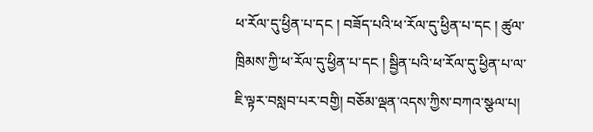ཕ་རོལ་དུ་ཕྱིན་པ་དང ། བཟོད་པའི་ཕ་རོལ་དུ་ཕྱིན་པ་དང ། ཚུལ་ཁྲིམས་ཀྱི་ཕ་རོལ་དུ་ཕྱིན་པ་དང ། སྦྱིན་པའི་ཕ་རོལ་དུ་ཕྱིན་པ་ལ་ཇི་ལྟར་བསླབ་པར་བགྱི། བཅོམ་ལྡན་འདས་ཀྱིས་བཀའ་སྩལ་པ།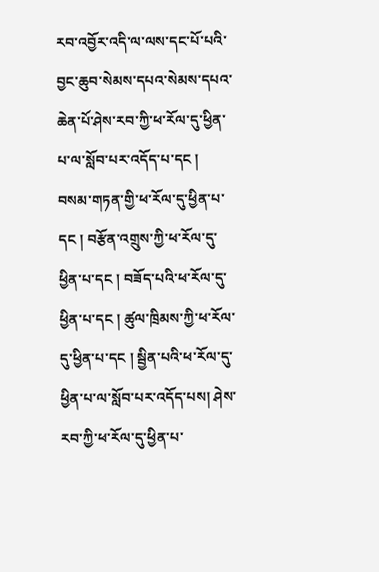རབ་འབྱོར་འདི་ལ་ལས་དང་པོ་པའི་བྱང་ཆུབ་སེམས་དཔའ་སེམས་དཔའ་ཆེན་པོ་ཤེས་རབ་ཀྱི་ཕ་རོལ་དུ་ཕྱིན་པ་ལ་སློབ་པར་འདོད་པ་དང ། བསམ་གཏན་གྱི་ཕ་རོལ་དུ་ཕྱིན་པ་དང ། བརྩོན་འགྲུས་ཀྱི་ཕ་རོལ་དུ་ཕྱིན་པ་དང ། བཟོད་པའི་ཕ་རོལ་དུ་ཕྱིན་པ་དང ། ཚུལ་ཁྲིམས་ཀྱི་ཕ་རོལ་དུ་ཕྱིན་པ་དང ། སྦྱིན་པའི་ཕ་རོལ་དུ་ཕྱིན་པ་ལ་སློབ་པར་འདོད་པས། ཤེས་རབ་ཀྱི་ཕ་རོལ་དུ་ཕྱིན་པ་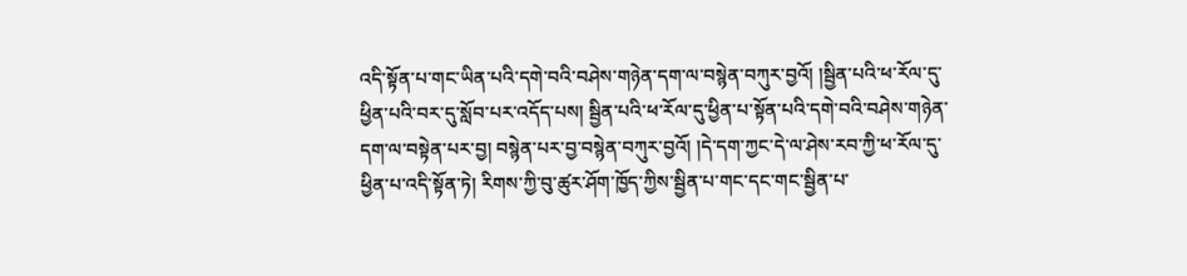འདི་སྟོན་པ་གང་ཡིན་པའི་དགེ་བའི་བཤེས་གཉེན་དག་ལ་བསྙེན་བཀུར་བྱའོ། །སྦྱིན་པའི་ཕ་རོལ་དུ་ཕྱིན་པའི་བར་དུ་སློབ་པར་འདོད་པས། སྦྱིན་པའི་ཕ་རོལ་དུ་ཕྱིན་པ་སྟོན་པའི་དགེ་བའི་བཤེས་གཉེན་དག་ལ་བསྟེན་པར་བྱ། བསྙེན་པར་བྱ་བསྙེན་བཀུར་བྱའོ། །དེ་དག་ཀྱང་དེ་ལ་ཤེས་རབ་ཀྱི་ཕ་རོལ་དུ་ཕྱིན་པ་འདི་སྟོན་ཏེ། རིགས་ཀྱི་བུ་ཚུར་ཤོག་ཁྱོད་ཀྱིས་སྦྱིན་པ་གང་དང་གང་སྦྱིན་པ་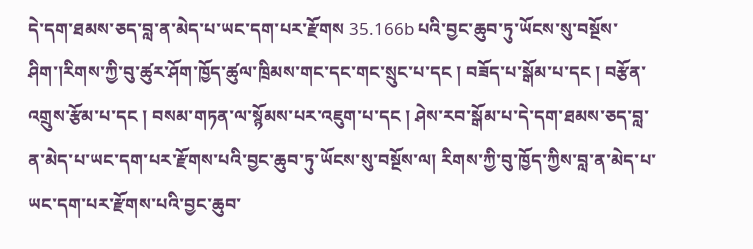དེ་དག་ཐམས་ཅད་བླ་ན་མེད་པ་ཡང་དག་པར་རྫོགས 35.166b པའི་བྱང་ཆུབ་ཏུ་ཡོངས་སུ་བསྔོས་ཤིག་།རིགས་ཀྱི་བུ་ཚུར་ཤོག་ཁྱོད་ཚུལ་ཁྲིམས་གང་དང་གང་སྲུང་པ་དང ། བཟོད་པ་སྒོམ་པ་དང ། བརྩོན་འགྲུས་རྩོམ་པ་དང ། བསམ་གཏན་ལ་སྙོམས་པར་འཇུག་པ་དང ། ཤེས་རབ་སྒོམ་པ་དེ་དག་ཐམས་ཅད་བླ་ན་མེད་པ་ཡང་དག་པར་རྫོགས་པའི་བྱང་ཆུབ་ཏུ་ཡོངས་སུ་བསྔོས་ལ། རིགས་ཀྱི་བུ་ཁྱོད་ཀྱིས་བླ་ན་མེད་པ་ཡང་དག་པར་རྫོགས་པའི་བྱང་ཆུབ་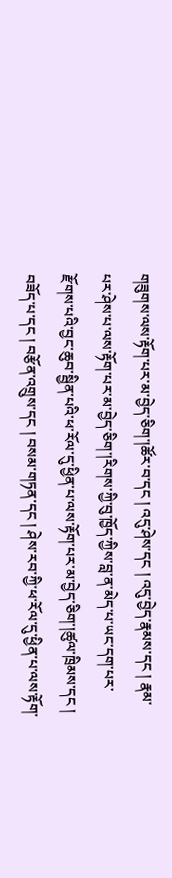གཟུགས་ལས་རྟོག་པར་མ་བྱེད་ཅིག་།ཚོར་བ་དང ། འདུ་ཤེས་དང ། འདུ་བྱེད་རྣམས་དང ། རྣམ་པར་ཤེས་པ་ལས་རྟོག་པར་མ་བྱེད་ཅིག་།རིགས་ཀྱི་བུ་ཁྱོད་ཀྱིས་བླ་ན་མེད་པ་ཡང་དག་པར་རྫོགས་པའི་བྱང་ཆུབ་སྦྱིན་པའི་ཕ་རོལ་དུ་ཕྱིན་པ་ལས་རྟོག་པར་མ་བྱེད་ཅིག་།ཚུལ་ཁྲིམས་དང ། བཟོད་པ་དང ། བརྩོན་འགྲུས་དང ། བསམ་གཏན་དང ། ཤེས་རབ་ཀྱི་ཕ་རོལ་དུ་ཕྱིན་པ་ལས་རྟོག་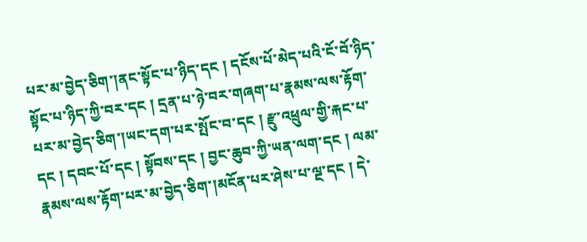པར་མ་བྱེད་ཅིག་།ནང་སྟོང་པ་ཉིད་དང ། དངོས་པོ་མེད་པའི་ངོ་བོ་ཉིད་སྟོང་པ་ཉིད་ཀྱི་བར་དང ། དྲན་པ་ཉེ་བར་གཞག་པ་རྣམས་ལས་རྟོག་པར་མ་བྱེད་ཅིག་།ཡང་དག་པར་སྤོང་བ་དང ། རྫུ་འཕྲུལ་གྱི་རྐང་པ་དང ། དབང་པོ་དང ། སྟོབས་དང ། བྱང་ཆུབ་ཀྱི་ཡན་ལག་དང ། ལམ་རྣམས་ལས་རྟོག་པར་མ་བྱེད་ཅིག་།མངོན་པར་ཤེས་པ་ལྔ་དང ། དེ་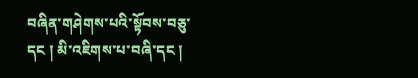བཞིན་གཤེགས་པའི་སྟོབས་བཅུ་དང ། མི་འཇིགས་པ་བཞི་དང །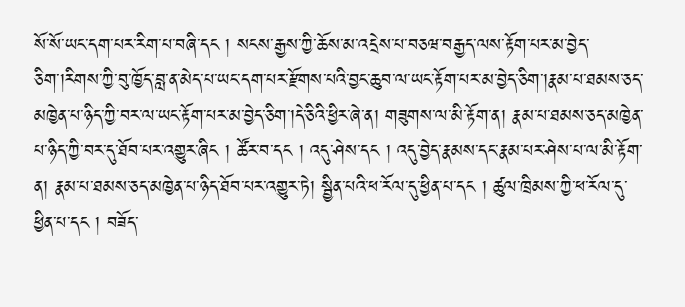སོ་སོ་ཡང་དག་པར་རིག་པ་བཞི་དང ། སངས་རྒྱས་ཀྱི་ཆོས་མ་འདྲེས་པ་བཅཝ་བརྒྱད་ལས་རྟོག་པར་མ་བྱེད་ཅིག་།རིགས་ཀྱི་བུ་ཁྱོད་བླ་ན་མེད་པ་ཡང་དག་པར་རྫོགས་པའི་བྱང་ཆུབ་ལ་ཡང་རྟོག་པར་མ་བྱེད་ཅིག་།རྣམ་པ་ཐམས་ཅད་མཁྱེན་པ་ཉིད་ཀྱི་བར་ལ་ཡང་རྟོག་པར་མ་བྱེད་ཅིག་།དེ་ཅིའི་ཕྱིར་ཞེ་ན། གཟུགས་ལ་མི་རྟོག་ན། རྣམ་པ་ཐམས་ཅད་མཁྱེན་པ་ཉིད་ཀྱི་བར་དུ་ཐོབ་པར་འགྱུར་ཞིང ། ཚོར་བ་དང ། འདུ་ཤེས་དང ། འདུ་བྱེད་རྣམས་དང་རྣམ་པར་ཤེས་པ་ལ་མི་རྟོག་ན། རྣམ་པ་ཐམས་ཅད་མཁྱེན་པ་ཉིད་ཐོབ་པར་འགྱུར་ཏེ། སྦྱིན་པའི་ཕ་རོལ་དུ་ཕྱིན་པ་དང ། ཚུལ་ཁྲིམས་ཀྱི་ཕ་རོལ་དུ་ཕྱིན་པ་དང ། བཟོད་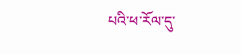པའི་ཕ་རོལ་དུ་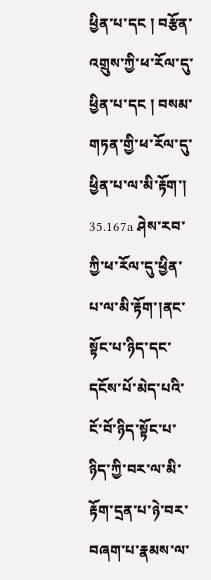ཕྱིན་པ་དང ། བརྩོན་འགྲུས་ཀྱི་ཕ་རོལ་དུ་ཕྱིན་པ་དང ། བསམ་གཏན་གྱི་ཕ་རོལ་དུ་ཕྱིན་པ་ལ་མི་རྟོག་། 35.167a ཤེས་རབ་ཀྱི་ཕ་རོལ་དུ་ཕྱིན་པ་ལ་མི་རྟོག་།ནང་སྟོང་པ་ཉིད་དང་དངོས་པོ་མེད་པའི་ངོ་བོ་ཉིད་སྟོང་པ་ཉིད་ཀྱི་བར་ལ་མི་རྟོག་དྲན་པ་ཉེ་བར་བཞག་པ་རྣམས་ལ་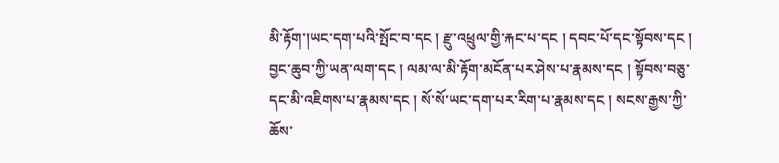མི་རྟོག་།ཡང་དག་པའི་སྤོང་བ་དང ། རྫུ་འཕྲུལ་གྱི་རྐང་པ་དང ། དབང་པོ་དང་སྟོབས་དང ། བྱང་ཆུབ་ཀྱི་ཡན་ལག་དང ། ལམ་ལ་མི་རྟོག་མངོན་པར་ཤེས་པ་རྣམས་དང ། སྟོབས་བཅུ་དང་མི་འཇིགས་པ་རྣམས་དང ། སོ་སོ་ཡང་དག་པར་རིག་པ་རྣམས་དང ། སངས་རྒྱས་ཀྱི་ཆོས་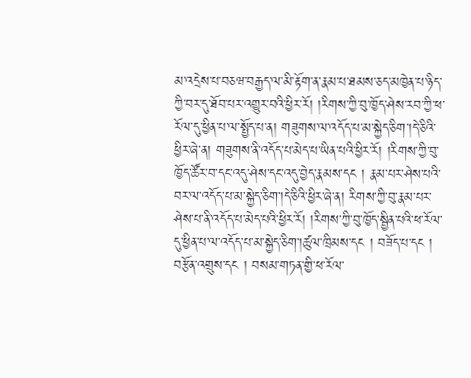མ་འདྲེས་པ་བཅཝ་བརྒྱད་ལ་མི་རྟོག་ན་རྣམ་པ་ཐམས་ཅད་མཁྱེན་པ་ཉིད་ཀྱི་བར་དུ་ཐོབ་པར་འགྱུར་བའི་ཕྱིར་རོ། །རིགས་ཀྱི་བུ་ཁྱོད་ཤེས་རབ་ཀྱི་ཕ་རོལ་དུ་ཕྱིན་པ་ལ་སྤྱོད་པ་ན། གཟུགས་ལ་འདོད་པ་མ་སྐྱེད་ཅིག་།དེ་ཅིའི་ཕྱིར་ཞེ་ན། གཟུགས་ནི་འདོད་པ་མེད་པ་ཡིན་པའི་ཕྱིར་རོ། །རིགས་ཀྱི་བུ་ཁྱོད་ཚོར་བ་དང་འདུ་ཤེས་དང་འདུ་བྱེད་རྣམས་དང ། རྣམ་པར་ཤེས་པའི་བར་ལ་འདོད་པ་མ་སྐྱེད་ཅིག་།དེ་ཅིའི་ཕྱིར་ཞེ་ན། རིགས་ཀྱི་བུ་རྣམ་པར་ཤེས་པ་ནི་འདོད་པ་མེད་པའི་ཕྱིར་རོ། །རིགས་ཀྱི་བུ་ཁྱོད་སྦྱིན་པའི་ཕ་རོལ་དུ་ཕྱིན་པ་ལ་འདོད་པ་མ་སྐྱེད་ཅིག་།ཚུལ་ཁྲིམས་དང ། བཟོད་པ་དང ། བརྩོན་འགྲུས་དང ། བསམ་གཏན་གྱི་ཕ་རོལ་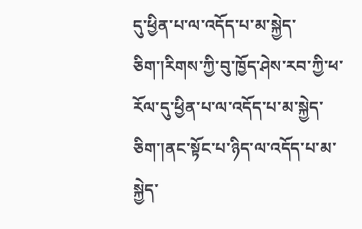དུ་ཕྱིན་པ་ལ་འདོད་པ་མ་སྐྱེད་ཅིག་།རིགས་ཀྱི་བུ་ཁྱོད་ཤེས་རབ་ཀྱི་ཕ་རོལ་དུ་ཕྱིན་པ་ལ་འདོད་པ་མ་སྐྱེད་ཅིག་།ནང་སྟོང་པ་ཉིད་ལ་འདོད་པ་མ་སྐྱེད་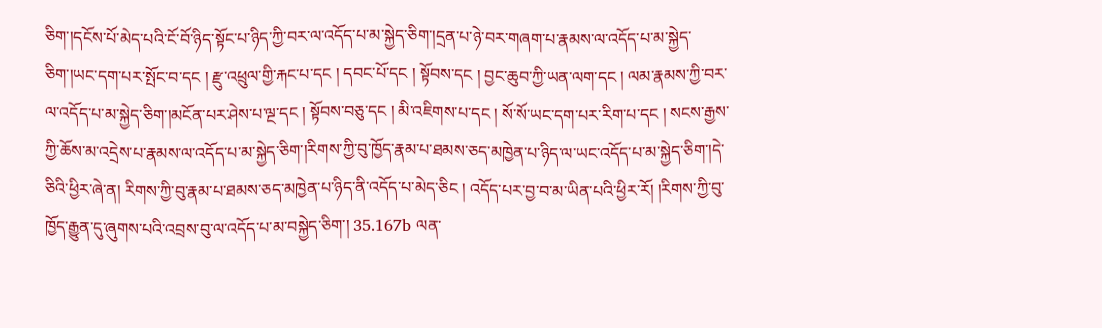ཅིག་།དངོས་པོ་མེད་པའི་ངོ་བོ་ཉིད་སྟོང་པ་ཉིད་ཀྱི་བར་ལ་འདོད་པ་མ་སྐྱེད་ཅིག་།དྲན་པ་ཉེ་བར་གཞག་པ་རྣམས་ལ་འདོད་པ་མ་སྐྱེད་ཅིག་།ཡང་དག་པར་སྤོང་བ་དང ། རྫུ་འཕྲུལ་གྱི་རྐང་པ་དང ། དབང་པོ་དང ། སྟོབས་དང ། བྱང་ཆུབ་ཀྱི་ཡན་ལག་དང ། ལམ་རྣམས་ཀྱི་བར་ལ་འདོད་པ་མ་སྐྱེད་ཅིག་།མངོན་པར་ཤེས་པ་ལྔ་དང ། སྟོབས་བཅུ་དང ། མི་འཇིགས་པ་དང ། སོ་སོ་ཡང་དག་པར་རིག་པ་དང ། སངས་རྒྱས་ཀྱི་ཆོས་མ་འདྲེས་པ་རྣམས་ལ་འདོད་པ་མ་སྐྱེད་ཅིག་།རིགས་ཀྱི་བུ་ཁྱོད་རྣམ་པ་ཐམས་ཅད་མཁྱེན་པ་ཉིད་ལ་ཡང་འདོད་པ་མ་སྐྱེད་ཅིག་།དེ་ཅིའི་ཕྱིར་ཞེ་ན། རིགས་ཀྱི་བུ་རྣམ་པ་ཐམས་ཅད་མཁྱེན་པ་ཉིད་ནི་འདོད་པ་མེད་ཅིང ། འདོད་པར་བྱ་བ་མ་ཡིན་པའི་ཕྱིར་རོ། །རིགས་ཀྱི་བུ་ཁྱོད་རྒྱུན་དུ་ཞུགས་པའི་འབྲས་བུ་ལ་འདོད་པ་མ་བསྐྱེད་ཅིག་། 35.167b ལན་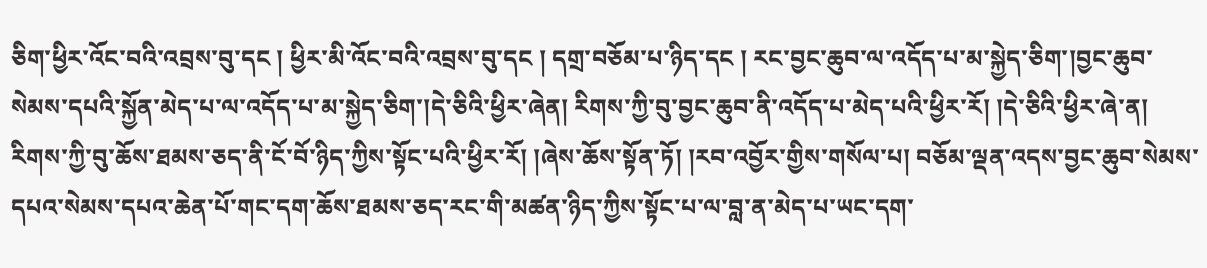ཅིག་ཕྱིར་འོང་བའི་འབྲས་བུ་དང ། ཕྱིར་མི་འོང་བའི་འབྲས་བུ་དང ། དགྲ་བཅོམ་པ་ཉིད་དང ། རང་བྱང་ཆུབ་ལ་འདོད་པ་མ་སྐྱེད་ཅིག་།བྱང་ཆུབ་སེམས་དཔའི་སྐྱོན་མེད་པ་ལ་འདོད་པ་མ་སྐྱེད་ཅིག་།དེ་ཅིའི་ཕྱིར་ཞེན། རིགས་ཀྱི་བུ་བྱང་ཆུབ་ནི་འདོད་པ་མེད་པའི་ཕྱིར་རོ། །དེ་ཅིའི་ཕྱིར་ཞེ་ན། རིགས་ཀྱི་བུ་ཆོས་ཐམས་ཅད་ནི་ངོ་བོ་ཉིད་ཀྱིས་སྟོང་པའི་ཕྱིར་རོ། །ཞེས་ཆོས་སྟོན་ཏོ། །རབ་འབྱོར་གྱིས་གསོལ་པ། བཅོམ་ལྡན་འདས་བྱང་ཆུབ་སེམས་དཔའ་སེམས་དཔའ་ཆེན་པོ་གང་དག་ཆོས་ཐམས་ཅད་རང་གི་མཚན་ཉིད་ཀྱིས་སྟོང་པ་ལ་བླ་ན་མེད་པ་ཡང་དག་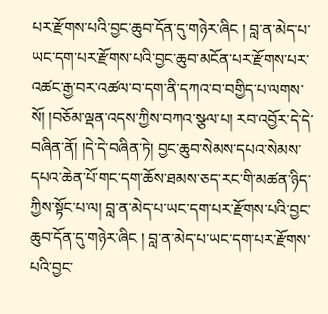པར་རྫོགས་པའི་བྱང་ཆུབ་དོན་དུ་གཉེར་ཞིང ། བླ་ན་མེད་པ་ཡང་དག་པར་རྫོགས་པའི་བྱང་ཆུབ་མངོན་པར་རྫོགས་པར་འཚང་རྒྱ་བར་འཚལ་བ་དག་ནི་དཀའ་བ་བགྱིད་པ་ལགས་སོ། །བཅོམ་ལྡན་འདས་ཀྱིས་བཀའ་སྩལ་པ། རབ་འབྱོར་དེ་དེ་བཞིན་ནོ། །དེ་དེ་བཞིན་ཏེ། བྱང་ཆུབ་སེམས་དཔའ་སེམས་དཔའ་ཆེན་པོ་གང་དག་ཆོས་ཐམས་ཅད་རང་གི་མཚན་ཉིད་ཀྱིས་སྟོང་པ་ལ། བླ་ན་མེད་པ་ཡང་དག་པར་རྫོགས་པའི་བྱང་ཆུབ་དོན་དུ་གཉེར་ཞིང ། བླ་ན་མེད་པ་ཡང་དག་པར་རྫོགས་པའི་བྱང་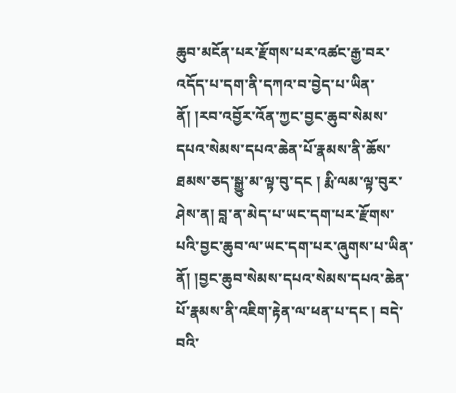ཆུབ་མངོན་པར་རྫོགས་པར་འཚང་རྒྱ་བར་འདོད་པ་དག་ནི་དཀའ་བ་བྱེད་པ་ཡིན་ནོ། །རབ་འབྱོར་འོན་ཀྱང་བྱང་ཆུབ་སེམས་དཔའ་སེམས་དཔའ་ཆེན་པོ་རྣམས་ནི་ཆོས་ཐམས་ཅད་སྒྱུ་མ་ལྟ་བུ་དང ། རྨི་ལམ་ལྟ་བུར་ཤེས་ན། བླ་ན་མེད་པ་ཡང་དག་པར་རྫོགས་པའི་བྱང་ཆུབ་ལ་ཡང་དག་པར་ཞུགས་པ་ཡིན་ནོ། །བྱང་ཆུབ་སེམས་དཔའ་སེམས་དཔའ་ཆེན་པོ་རྣམས་ནི་འཇིག་རྟེན་ལ་ཕན་པ་དང ། བདེ་བའི་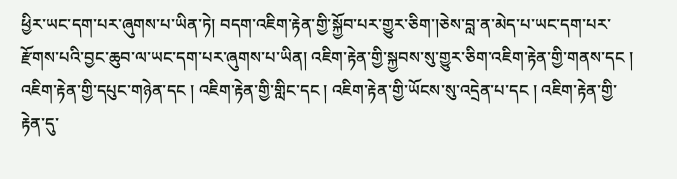ཕྱིར་ཡང་དག་པར་ཞུགས་པ་ཡིན་ཏེ། བདག་འཇིག་རྟེན་གྱི་སྐྱོབ་པར་གྱུར་ཅིག་།ཅེས་བླ་ན་མེད་པ་ཡང་དག་པར་རྫོགས་པའི་བྱང་ཆུབ་ལ་ཡང་དག་པར་ཞུགས་པ་ཡིན། འཇིག་རྟེན་གྱི་སྐྱབས་སུ་གྱུར་ཅིག་འཇིག་རྟེན་གྱི་གནས་དང ། འཇིག་རྟེན་གྱི་དཔུང་གཉེན་དང ། འཇིག་རྟེན་གྱི་གླིང་དང ། འཇིག་རྟེན་གྱི་ཡོངས་སུ་འདྲེན་པ་དང ། འཇིག་རྟེན་གྱི་རྟེན་དུ་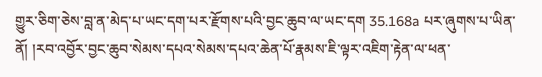གྱུར་ཅིག་ཅེས་བླ་ན་མེད་པ་ཡང་དག་པར་རྫོགས་པའི་བྱང་ཆུབ་ལ་ཡང་དག 35.168a པར་ཞུགས་པ་ཡིན་ནོ། །རབ་འབྱོར་བྱང་ཆུབ་སེམས་དཔའ་སེམས་དཔའ་ཆེན་པོ་རྣམས་ཇི་ལྟར་འཇིག་རྟེན་ལ་ཕན་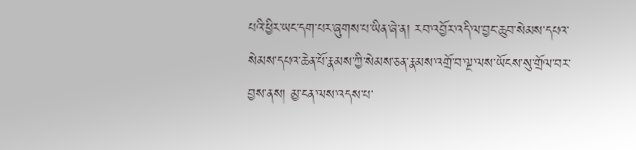པའི་ཕྱིར་ཡང་དག་པར་ཞུགས་པ་ཡིན་ཞེ་ན། རབ་འབྱོར་འདི་ལ་བྱང་ཆུབ་སེམས་དཔའ་སེམས་དཔའ་ཆེན་པོ་རྣམས་ཀྱི་སེམས་ཅན་རྣམས་འགྲོ་བ་ལྔ་ལས་ཡོངས་སུ་གྲོལ་བར་བྱས་ནས། མྱ་ངན་ལས་འདས་པ་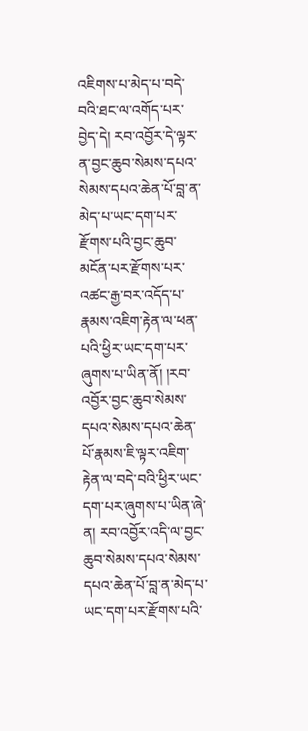འཇིགས་པ་མེད་པ་བདེ་བའི་ཐང་ལ་འགོད་པར་བྱེད་དེ། རབ་འབྱོར་དེ་ལྟར་ན་བྱང་ཆུབ་སེམས་དཔའ་སེམས་དཔའ་ཆེན་པོ་བླ་ན་མེད་པ་ཡང་དག་པར་རྫོགས་པའི་བྱང་ཆུབ་མངོན་པར་རྫོགས་པར་འཚང་རྒྱ་བར་འདོད་པ་རྣམས་འཇིག་རྟེན་ལ་ཕན་པའི་ཕྱིར་ཡང་དག་པར་ཞུགས་པ་ཡིན་ནོ། །རབ་འབྱོར་བྱང་ཆུབ་སེམས་དཔའ་སེམས་དཔའ་ཆེན་པོ་རྣམས་ཇི་ལྟར་འཇིག་རྟེན་ལ་བདེ་བའི་ཕྱིར་ཡང་དག་པར་ཞུགས་པ་ཡིན་ཞེ་ན། རབ་འབྱོར་འདི་ལ་བྱང་ཆུབ་སེམས་དཔའ་སེམས་དཔའ་ཆེན་པོ་བླ་ན་མེད་པ་ཡང་དག་པར་རྫོགས་པའི་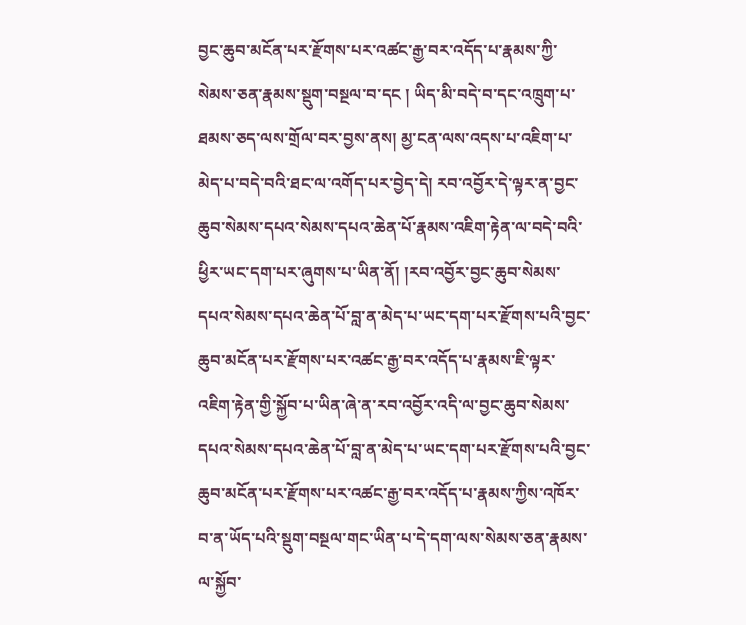བྱང་ཆུབ་མངོན་པར་རྫོགས་པར་འཚང་རྒྱ་བར་འདོད་པ་རྣམས་ཀྱི་སེམས་ཅན་རྣམས་སྡུག་བསྔལ་བ་དང ། ཡིད་མི་བདེ་བ་དང་འཁྲུག་པ་ཐམས་ཅད་ལས་གྲོལ་བར་བྱས་ནས། མྱ་ངན་ལས་འདས་པ་འཇིག་པ་མེད་པ་བདེ་བའི་ཐང་ལ་འགོད་པར་བྱེད་དེ། རབ་འབྱོར་དེ་ལྟར་ན་བྱང་ཆུབ་སེམས་དཔའ་སེམས་དཔའ་ཆེན་པོ་རྣམས་འཇིག་རྟེན་ལ་བདེ་བའི་ཕྱིར་ཡང་དག་པར་ཞུགས་པ་ཡིན་ནོ། །རབ་འབྱོར་བྱང་ཆུབ་སེམས་དཔའ་སེམས་དཔའ་ཆེན་པོ་བླ་ན་མེད་པ་ཡང་དག་པར་རྫོགས་པའི་བྱང་ཆུབ་མངོན་པར་རྫོགས་པར་འཚང་རྒྱ་བར་འདོད་པ་རྣམས་ཇི་ལྟར་འཇིག་རྟེན་གྱི་སྐྱོབ་པ་ཡིན་ཞེ་ན་རབ་འབྱོར་འདི་ལ་བྱང་ཆུབ་སེམས་དཔའ་སེམས་དཔའ་ཆེན་པོ་བླ་ན་མེད་པ་ཡང་དག་པར་རྫོགས་པའི་བྱང་ཆུབ་མངོན་པར་རྫོགས་པར་འཚང་རྒྱ་བར་འདོད་པ་རྣམས་ཀྱིས་འཁོར་བ་ན་ཡོད་པའི་སྡུག་བསྔལ་གང་ཡིན་པ་དེ་དག་ལས་སེམས་ཅན་རྣམས་ལ་སྐྱོབ་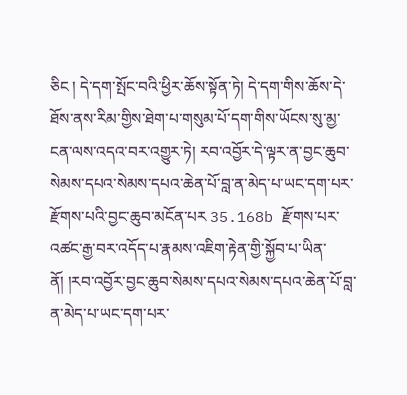ཅིང ། དེ་དག་སྤོང་བའི་ཕྱིར་ཆོས་སྟོན་ཏེ། དེ་དག་གིས་ཆོས་དེ་ཐོས་ནས་རིམ་གྱིས་ཐེག་པ་གསུམ་པོ་དག་གིས་ཡོངས་སུ་མྱ་ངན་ལས་འདའ་བར་འགྱུར་ཏེ། རབ་འབྱོར་དེ་ལྟར་ན་བྱང་ཆུབ་སེམས་དཔའ་སེམས་དཔའ་ཆེན་པོ་བླ་ན་མེད་པ་ཡང་དག་པར་རྫོགས་པའི་བྱང་ཆུབ་མངོན་པར 35.168b རྫོགས་པར་འཚང་རྒྱ་བར་འདོད་པ་རྣམས་འཇིག་རྟེན་གྱི་སྐྱོབ་པ་ཡིན་ནོ། །རབ་འབྱོར་བྱང་ཆུབ་སེམས་དཔའ་སེམས་དཔའ་ཆེན་པོ་བླ་ན་མེད་པ་ཡང་དག་པར་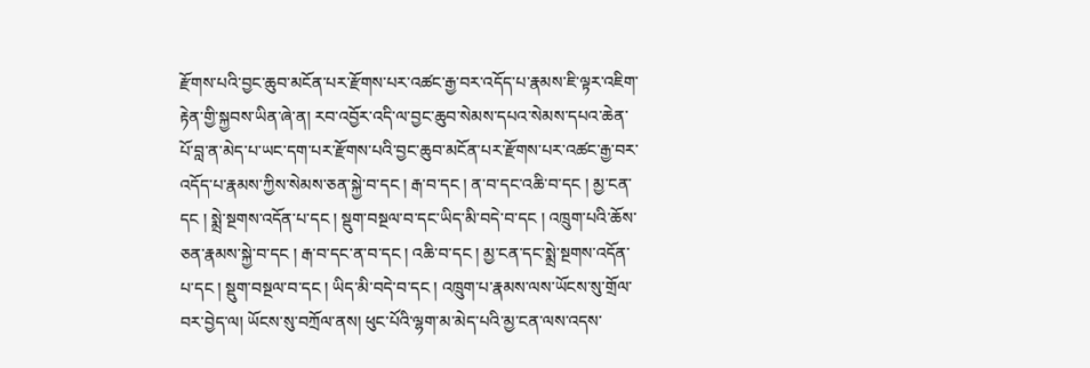རྫོགས་པའི་བྱང་ཆུབ་མངོན་པར་རྫོགས་པར་འཚང་རྒྱ་བར་འདོད་པ་རྣམས་ཇི་ལྟར་འཇིག་རྟེན་གྱི་སྐྱབས་ཡིན་ཞེ་ན། རབ་འབྱོར་འདི་ལ་བྱང་ཆུབ་སེམས་དཔའ་སེམས་དཔའ་ཆེན་པོ་བླ་ན་མེད་པ་ཡང་དག་པར་རྫོགས་པའི་བྱང་ཆུབ་མངོན་པར་རྫོགས་པར་འཚང་རྒྱ་བར་འདོད་པ་རྣམས་ཀྱིས་སེམས་ཅན་སྐྱེ་བ་དང ། རྒ་བ་དང ། ན་བ་དང་འཆི་བ་དང ། མྱ་ངན་དང ། སྨྲེ་སྔགས་འདོན་པ་དང ། སྡུག་བསྔལ་བ་དང་ཡིད་མི་བདེ་བ་དང ། འཁྲུག་པའི་ཆོས་ཅན་རྣམས་སྐྱེ་བ་དང ། རྒ་བ་དང་ན་བ་དང ། འཆི་བ་དང ། མྱ་ངན་དང་སྨྲེ་སྔགས་འདོན་པ་དང ། སྡུག་བསྔལ་བ་དང ། ཡིད་མི་བདེ་བ་དང ། འཁྲུག་པ་རྣམས་ལས་ཡོངས་སུ་གྲོལ་བར་བྱེད་ལ། ཡོངས་སུ་བཀྲོལ་ནས། ཕུང་པོའི་ལྷག་མ་མེད་པའི་མྱ་ངན་ལས་འདས་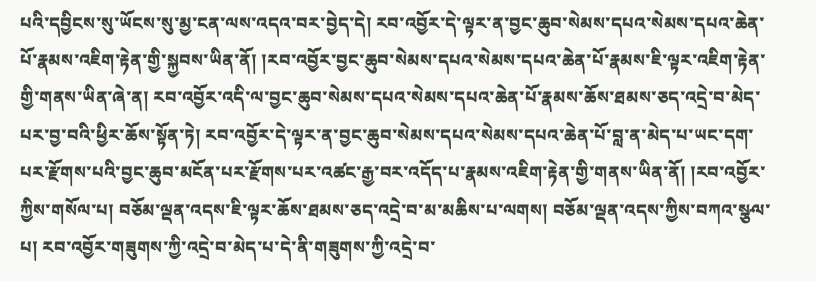པའི་དབྱིངས་སུ་ཡོངས་སུ་མྱ་ངན་ལས་འདའ་བར་བྱེད་དེ། རབ་འབྱོར་དེ་ལྟར་ན་བྱང་ཆུབ་སེམས་དཔའ་སེམས་དཔའ་ཆེན་པོ་རྣམས་འཇིག་རྟེན་གྱི་སྐྱབས་ཡིན་ནོ། །རབ་འབྱོར་བྱང་ཆུབ་སེམས་དཔའ་སེམས་དཔའ་ཆེན་པོ་རྣམས་ཇི་ལྟར་འཇིག་རྟེན་གྱི་གནས་ཡིན་ཞེ་ན། རབ་འབྱོར་འདི་ལ་བྱང་ཆུབ་སེམས་དཔའ་སེམས་དཔའ་ཆེན་པོ་རྣམས་ཆོས་ཐམས་ཅད་འདྲེ་བ་མེད་པར་བྱ་བའི་ཕྱིར་ཆོས་སྟོན་ཏེ། རབ་འབྱོར་དེ་ལྟར་ན་བྱང་ཆུབ་སེམས་དཔའ་སེམས་དཔའ་ཆེན་པོ་བླ་ན་མེད་པ་ཡང་དག་པར་རྫོགས་པའི་བྱང་ཆུབ་མངོན་པར་རྫོགས་པར་འཚང་རྒྱ་བར་འདོད་པ་རྣམས་འཇིག་རྟེན་གྱི་གནས་ཡིན་ནོ། །རབ་འབྱོར་ཀྱིས་གསོལ་པ། བཅོམ་ལྡན་འདས་ཇི་ལྟར་ཆོས་ཐམས་ཅད་འདྲེ་བ་མ་མཆིས་པ་ལགས། བཅོམ་ལྡན་འདས་ཀྱིས་བཀའ་སྩལ་པ། རབ་འབྱོར་གཟུགས་ཀྱི་འདྲེ་བ་མེད་པ་དེ་ནི་གཟུགས་ཀྱི་འདྲེ་བ་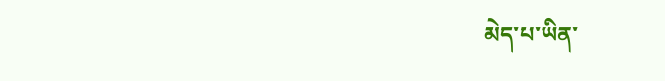མེད་པ་ཡིན་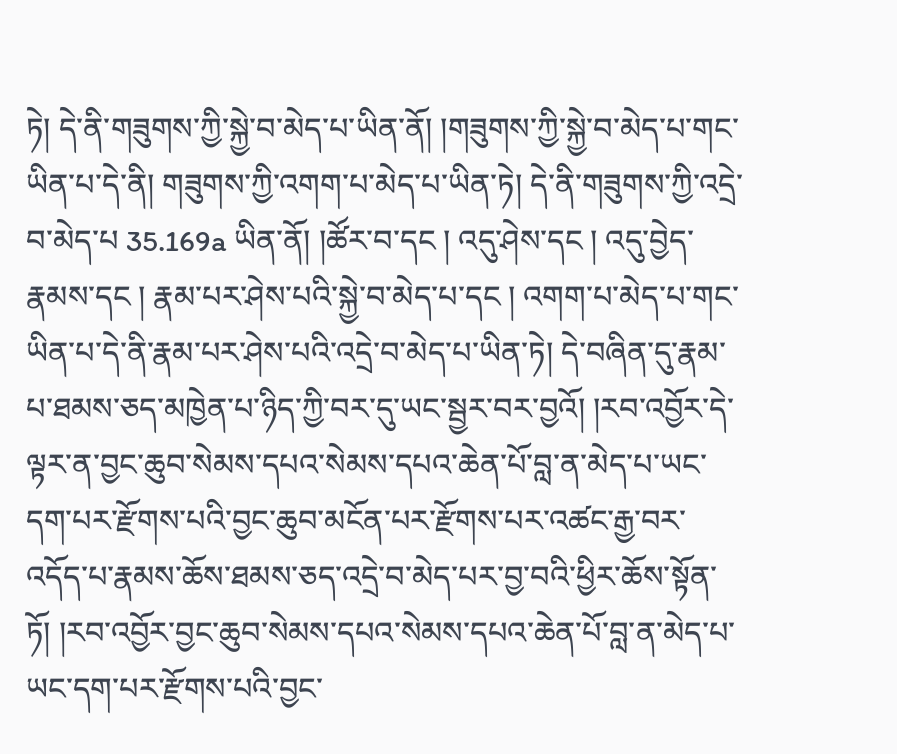ཏེ། དེ་ནི་གཟུགས་ཀྱི་སྐྱེ་བ་མེད་པ་ཡིན་ནོ། །གཟུགས་ཀྱི་སྐྱེ་བ་མེད་པ་གང་ཡིན་པ་དེ་ནི། གཟུགས་ཀྱི་འགག་པ་མེད་པ་ཡིན་ཏེ། དེ་ནི་གཟུགས་ཀྱི་འདྲེ་བ་མེད་པ 35.169a ཡིན་ནོ། །ཚོར་བ་དང ། འདུ་ཤེས་དང ། འདུ་བྱེད་རྣམས་དང ། རྣམ་པར་ཤེས་པའི་སྐྱེ་བ་མེད་པ་དང ། འགག་པ་མེད་པ་གང་ཡིན་པ་དེ་ནི་རྣམ་པར་ཤེས་པའི་འདྲེ་བ་མེད་པ་ཡིན་ཏེ། དེ་བཞིན་དུ་རྣམ་པ་ཐམས་ཅད་མཁྱེན་པ་ཉིད་ཀྱི་བར་དུ་ཡང་སྦྱར་བར་བྱའོ། །རབ་འབྱོར་དེ་ལྟར་ན་བྱང་ཆུབ་སེམས་དཔའ་སེམས་དཔའ་ཆེན་པོ་བླ་ན་མེད་པ་ཡང་དག་པར་རྫོགས་པའི་བྱང་ཆུབ་མངོན་པར་རྫོགས་པར་འཚང་རྒྱ་བར་འདོད་པ་རྣམས་ཆོས་ཐམས་ཅད་འདྲེ་བ་མེད་པར་བྱ་བའི་ཕྱིར་ཆོས་སྟོན་ཏོ། །རབ་འབྱོར་བྱང་ཆུབ་སེམས་དཔའ་སེམས་དཔའ་ཆེན་པོ་བླ་ན་མེད་པ་ཡང་དག་པར་རྫོགས་པའི་བྱང་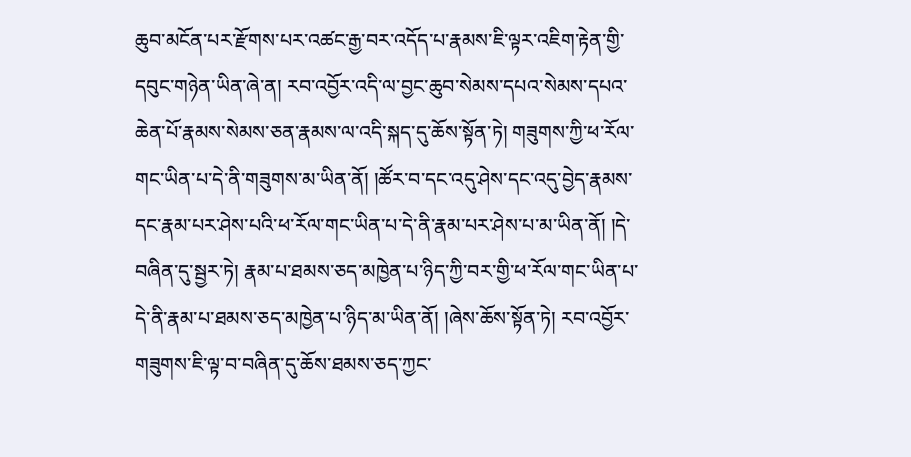ཆུབ་མངོན་པར་རྫོགས་པར་འཚང་རྒྱ་བར་འདོད་པ་རྣམས་ཇི་ལྟར་འཇིག་རྟེན་གྱི་དབུང་གཉེན་ཡིན་ཞེ་ན། རབ་འབྱོར་འདི་ལ་བྱང་ཆུབ་སེམས་དཔའ་སེམས་དཔའ་ཆེན་པོ་རྣམས་སེམས་ཅན་རྣམས་ལ་འདི་སྐད་དུ་ཆོས་སྟོན་ཏེ། གཟུགས་ཀྱི་ཕ་རོལ་གང་ཡིན་པ་དེ་ནི་གཟུགས་མ་ཡིན་ནོ། །ཚོར་བ་དང་འདུ་ཤེས་དང་འདུ་བྱེད་རྣམས་དང་རྣམ་པར་ཤེས་པའི་ཕ་རོལ་གང་ཡིན་པ་དེ་ནི་རྣམ་པར་ཤེས་པ་མ་ཡིན་ནོ། །དེ་བཞིན་དུ་སྦྱར་ཏེ། རྣམ་པ་ཐམས་ཅད་མཁྱེན་པ་ཉིད་ཀྱི་བར་གྱི་ཕ་རོལ་གང་ཡིན་པ་དེ་ནི་རྣམ་པ་ཐམས་ཅད་མཁྱེན་པ་ཉིད་མ་ཡིན་ནོ། །ཞེས་ཆོས་སྟོན་ཏེ། རབ་འབྱོར་གཟུགས་ཇི་ལྟ་བ་བཞིན་དུ་ཆོས་ཐམས་ཅད་ཀྱང་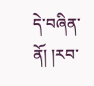དེ་བཞིན་ནོ། །རབ་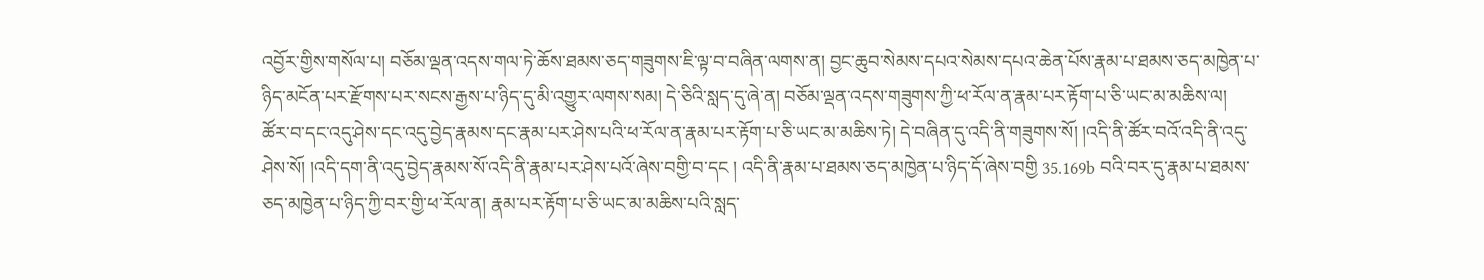འབྱོར་གྱིས་གསོལ་པ། བཅོམ་ལྡན་འདས་གལ་ཏེ་ཆོས་ཐམས་ཅད་གཟུགས་ཇི་ལྟ་བ་བཞིན་ལགས་ན། བྱང་ཆུབ་སེམས་དཔའ་སེམས་དཔའ་ཆེན་པོས་རྣམ་པ་ཐམས་ཅད་མཁྱེན་པ་ཉིད་མངོན་པར་རྫོགས་པར་སངས་རྒྱས་པ་ཉིད་དུ་མི་འགྱུར་ལགས་སམ། དེ་ཅིའི་སླད་དུ་ཞེ་ན། བཅོམ་ལྡན་འདས་གཟུགས་ཀྱི་ཕ་རོལ་ན་རྣམ་པར་རྟོག་པ་ཅི་ཡང་མ་མཆིས་ལ། ཚོར་བ་དང་འདུ་ཤེས་དང་འདུ་བྱེད་རྣམས་དང་རྣམ་པར་ཤེས་པའི་ཕ་རོལ་ན་རྣམ་པར་རྟོག་པ་ཅི་ཡང་མ་མཆིས་ཏེ། དེ་བཞིན་དུ་འདི་ནི་གཟུགས་སོ། །འདི་ནི་ཚོར་བའོ་འདི་ནི་འདུ་ཤེས་སོ། །འདི་དག་ནི་འདུ་བྱེད་རྣམས་སོ་འདི་ནི་རྣམ་པར་ཤེས་པའོ་ཞེས་བགྱི་བ་དང ། འདི་ནི་རྣམ་པ་ཐམས་ཅད་མཁྱེན་པ་ཉིད་དོ་ཞེས་བགྱི 35.169b བའི་བར་དུ་རྣམ་པ་ཐམས་ཅད་མཁྱེན་པ་ཉིད་ཀྱི་བར་གྱི་ཕ་རོལ་ན། རྣམ་པར་རྟོག་པ་ཅི་ཡང་མ་མཆིས་པའི་སླད་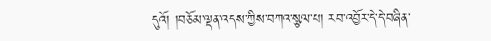དུའོ། །བཅོམ་ལྡན་འདས་ཀྱིས་བཀའ་སྩལ་པ། རབ་འབྱོར་དེ་དེ་བཞིན་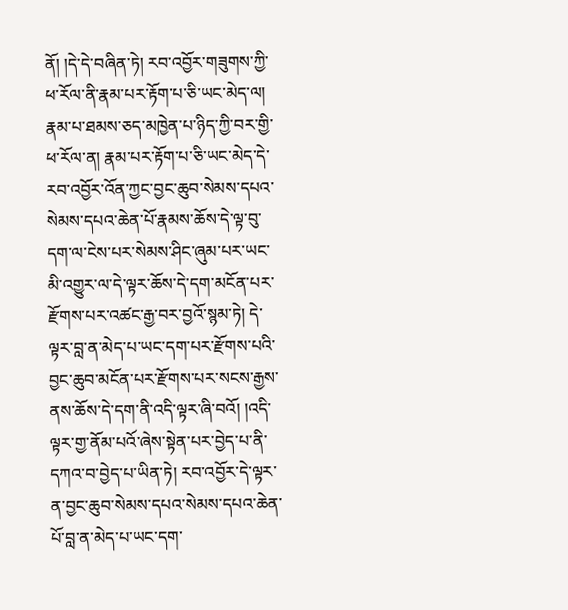ནོ། །དེ་དེ་བཞིན་ཏེ། རབ་འབྱོར་གཟུགས་ཀྱི་ཕ་རོལ་ནི་རྣམ་པར་རྟོག་པ་ཅི་ཡང་མེད་ལ། རྣམ་པ་ཐམས་ཅད་མཁྱེན་པ་ཉིད་ཀྱི་བར་གྱི་ཕ་རོལ་ན། རྣམ་པར་རྟོག་པ་ཅི་ཡང་མེད་དེ་རབ་འབྱོར་འོན་ཀྱང་བྱང་ཆུབ་སེམས་དཔའ་སེམས་དཔའ་ཆེན་པོ་རྣམས་ཆོས་དེ་ལྟ་བུ་དག་ལ་ངེས་པར་སེམས་ཤིང་ཞུམ་པར་ཡང་མི་འགྱུར་ལ་དེ་ལྟར་ཆོས་དེ་དག་མངོན་པར་རྫོགས་པར་འཚང་རྒྱ་བར་བྱའོ་སྙམ་ཏེ། དེ་ལྟར་བླ་ན་མེད་པ་ཡང་དག་པར་རྫོགས་པའི་བྱང་ཆུབ་མངོན་པར་རྫོགས་པར་སངས་རྒྱས་ནས་ཆོས་དེ་དག་ནི་འདི་ལྟར་ཞི་བའོ། །འདི་ལྟར་གྱ་ནོམ་པའོ་ཞེས་སྟེན་པར་བྱེད་པ་ནི་དཀའ་བ་བྱེད་པ་ཡིན་ཏེ། རབ་འབྱོར་དེ་ལྟར་ན་བྱང་ཆུབ་སེམས་དཔའ་སེམས་དཔའ་ཆེན་པོ་བླ་ན་མེད་པ་ཡང་དག་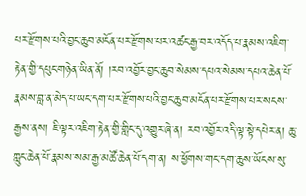པར་རྫོགས་པའི་བྱང་ཆུབ་མངོན་པར་རྫོགས་པར་འཚང་རྒྱ་བར་འདོད་པ་རྣམས་འཇིག་རྟེན་གྱི་དཔུང་གཉེན་ཡིན་ནོ། །རབ་འབྱོར་བྱང་ཆུབ་སེམས་དཔའ་སེམས་དཔའ་ཆེན་པོ་རྣམས་བླ་ན་མེད་པ་ཡང་དག་པར་རྫོགས་པའི་བྱང་ཆུབ་མངོན་པར་རྫོགས་པར་སངས་རྒྱས་ནས། ཇི་ལྟར་འཇིག་རྟེན་གྱི་གླིང་དུ་འགྱུར་ཞེ་ན། རབ་འབྱོར་འདི་ལྟ་སྟེ་དཔེར་ན། ཆུ་ཀླུང་ཆེན་པོ་རྣམས་སམ་རྒྱ་མཚོ་ཆེན་པོ་དག་ན། ས་ཕྱོགས་གང་དག་ཆུས་ཡོངས་སུ་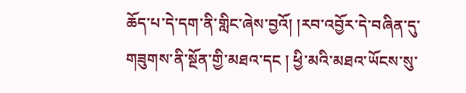ཆོད་པ་དེ་དག་ནི་གླིང་ཞེས་བྱའོ། །རབ་འབྱོར་དེ་བཞིན་དུ་གཟུགས་ནི་སྔོན་གྱི་མཐའ་དང ། ཕྱི་མའི་མཐའ་ཡོངས་སུ་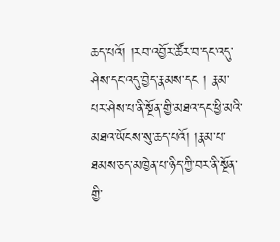ཆད་པའོ། །རབ་འབྱོར་ཚོར་བ་དང་འདུ་ཤེས་དང་འདུ་བྱེད་རྣམས་དང ། རྣམ་པར་ཤེས་པ་ནི་སྔོན་གྱི་མཐའ་དང་ཕྱི་མའི་མཐའ་ཡོངས་སུ་ཆད་པའོ། །རྣམ་པ་ཐམས་ཅད་མཁྱེན་པ་ཉིད་ཀྱི་བར་ནི་སྔོན་གྱི་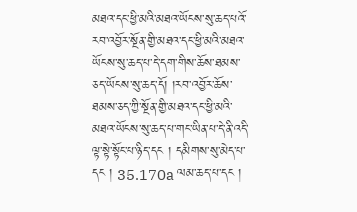མཐའ་དང་ཕྱི་མའི་མཐའ་ཡོངས་སུ་ཆད་པའོ་རབ་འབྱོར་སྔོན་གྱི་མཐའ་དང་ཕྱི་མའི་མཐའ་ཡོངས་སུ་ཆད་པ་དེ་དག་གིས་ཆོས་ཐམས་ཅད་ཡོངས་སུ་ཆད་དོ། །རབ་འབྱོར་ཆོས་ཐམས་ཅད་ཀྱི་སྔོན་གྱི་མཐའ་དང་ཕྱི་མའི་མཐའ་ཡོངས་སུ་ཆད་པ་གང་ཡིན་པ་དེ་ནི་འདི་ལྟ་སྟེ་སྟོང་པ་ཉིད་དང ། དམིགས་སུ་མེད་པ་དང ། 35.170a ལམ་ཆད་པ་དང །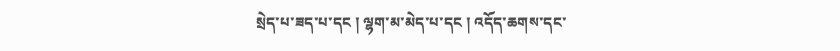སྲེད་པ་ཟད་པ་དང ། ལྷག་མ་མེད་པ་དང ། འདོད་ཆགས་དང་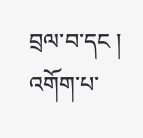བྲལ་བ་དང ། འགོག་པ་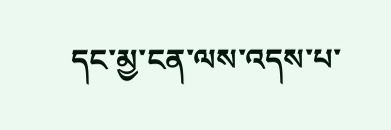དང་མྱ་ངན་ལས་འདས་པ་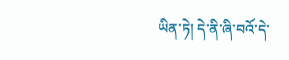ཡིན་ཏེ། དེ་ནི་ཞི་བའོ་དེ་